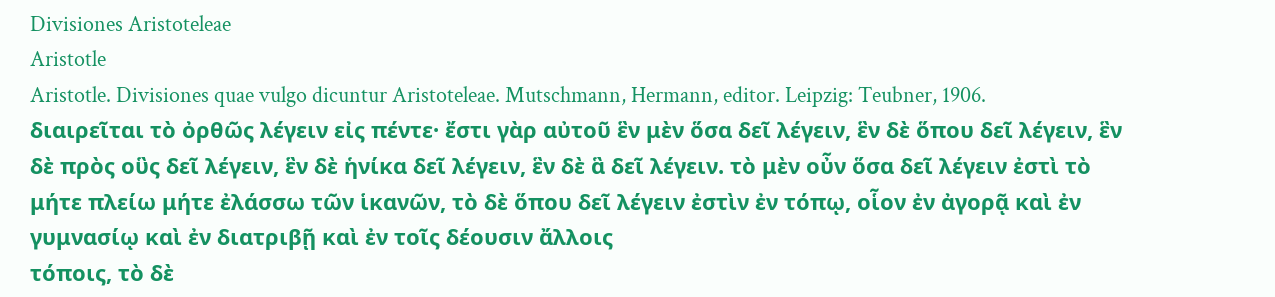Divisiones Aristoteleae
Aristotle
Aristotle. Divisiones quae vulgo dicuntur Aristoteleae. Mutschmann, Hermann, editor. Leipzig: Teubner, 1906.
διαιρεῖται τὸ ὀρθῶς λέγειν εἰς πέντε· ἔστι γὰρ αὐτοῦ ἓν μὲν ὅσα δεῖ λέγειν, ἓν δὲ ὅπου δεῖ λέγειν, ἓν δὲ πρὸς οὓς δεῖ λέγειν, ἓν δὲ ἡνίκα δεῖ λέγειν, ἓν δὲ ἃ δεῖ λέγειν. τὸ μὲν οὖν ὅσα δεῖ λέγειν ἐστὶ τὸ μήτε πλείω μήτε ἐλάσσω τῶν ἱκανῶν, τὸ δὲ ὅπου δεῖ λέγειν ἐστὶν ἐν τόπῳ, οἷον ἐν ἀγορᾷ καὶ ἐν γυμνασίῳ καὶ ἐν διατριβῇ καὶ ἐν τοῖς δέουσιν ἄλλοις
τόποις, τὸ δὲ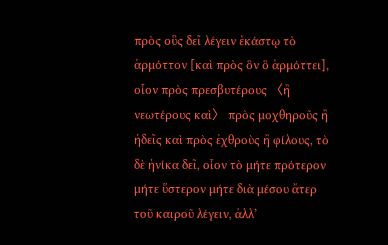πρὸς οὓς δεῖ λέγειν ἑκάστῳ τὸ ἁρμόττον [καὶ πρὸς ὃν ὃ ἁρμόττει], οἷον πρὸς πρεσβυτέρους 〈ἢ νεωτέρους καὶ〉 πρὸς μοχθηροῦς ἢ ἡδεῖς καὶ πρὸς ἐχθροὺς ἢ φίλους, τὸ δὲ ἡνίκα δεῖ, οἷον τὸ μήτε πρότερον μήτε ὕστερον μήτε διὰ μέσου ἄτερ τοῦ καιροῦ λέγειν, ἀλλ’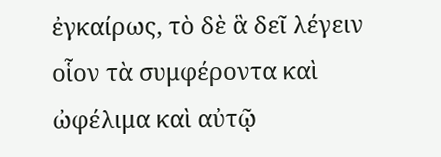ἐγκαίρως, τὸ δὲ ἃ δεῖ λέγειν οἷον τὰ συμφέροντα καὶ ὠφέλιμα καὶ αὐτῷ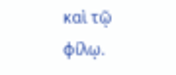καὶ τῷ φίλῳ.